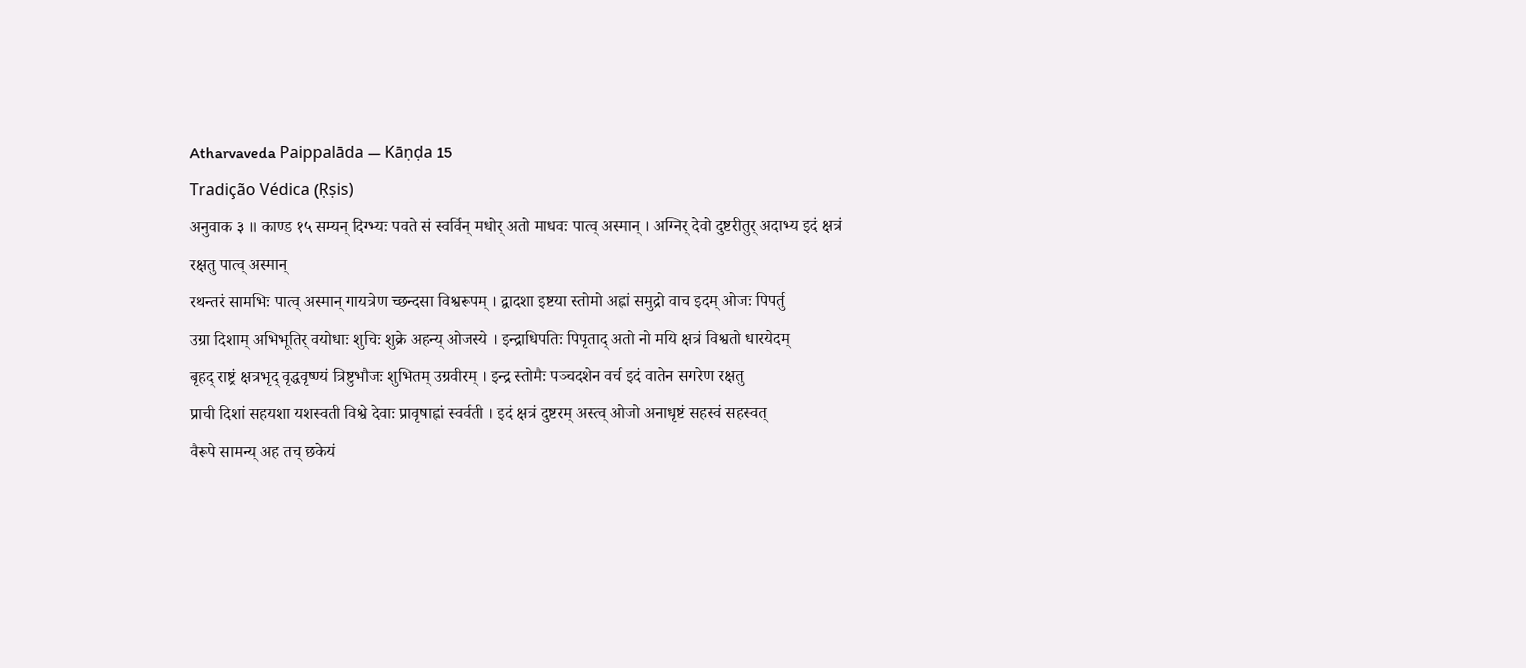Atharvaveda Paippalāda — Kāṇḍa 15
Tradição Védica (Ṛṣis)
अनुवाक ३ ॥ काण्ड १५ सम्यन् दिग्भ्यः पवते सं स्वर्विन् मधोर् अतो माधवः पात्व् अस्मान् । अग्निर् देवो दुष्टरीतुर् अदाभ्य इदं क्षत्रं रक्षतु पात्व् अस्मान्
रथन्तरं सामभिः पात्व् अस्मान् गायत्रेण च्छन्दसा विश्वरूपम् । द्वादशा इष्टया स्तोमो अह्नां समुद्रो वाच इदम् ओजः पिपर्तु
उग्रा दिशाम् अभिभूतिर् वयोधाः शुचिः शुक्रे अहन्य् ओजस्ये । इन्द्राधिपतिः पिपृताद् अतो नो मयि क्षत्रं विश्वतो धारयेदम्
बृहद् राष्ट्रं क्षत्रभृद् वृद्धवृष्ण्यं त्रिष्टुभौजः शुभितम् उग्रवीरम् । इन्द्र स्तोमैः पञ्चदशेन वर्च इदं वातेन सगरेण रक्षतु
प्राची दिशां सहयशा यशस्वती विश्वे देवाः प्रावृषाह्नां स्वर्वती । इदं क्षत्रं दुष्टरम् अस्त्व् ओजो अनाधृष्टं सहस्वं सहस्वत्
वैरूपे सामन्य् अह तच् छकेयं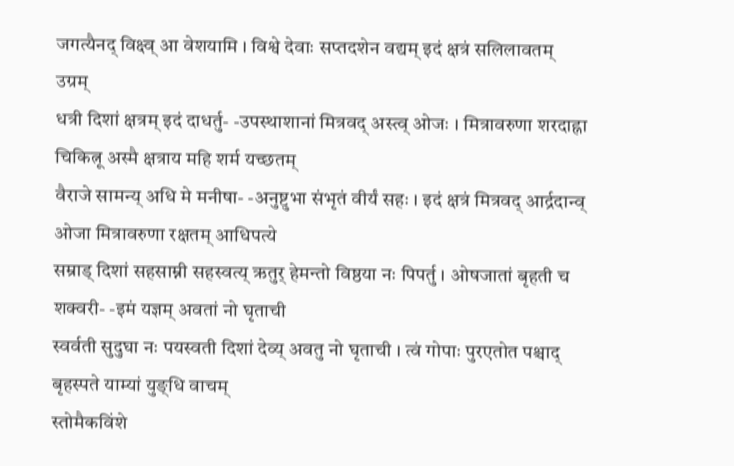जगत्यैनद् विक्ष्व् आ वेशयामि । विश्वे देवाः सप्तदशेन वद्यम् इदं क्षत्रं सलिलावतम् उग्रम्
धत्री दिशां क्षत्रम् इदं दाधर्तु- -उपस्थाशानां मित्रवद् अस्त्व् ओजः । मित्रावरुणा शरदाह्ना चिकित्नू अस्मै क्षत्राय महि शर्म यच्छतम्
वैराजे सामन्य् अधि मे मनीषा- -अनुष्टुभा संभृतं वीर्यं सहः । इदं क्षत्रं मित्रवद् आर्द्रदान्व् ओजा मित्रावरुणा रक्षतम् आधिपत्ये
सम्राड् दिशां सहसाम्नी सहस्वत्य् ऋतुर् हेमन्तो विष्ठया नः पिपर्तु । ओषजातां बृहती च शक्वरी- -इमं यज्ञम् अवतां नो घृताची
स्वर्वती सुदुघा नः पयस्वती दिशां देव्य् अवतु नो घृताची । त्वं गोपाः पुरएतोत पश्चाद् बृहस्पते याम्यां युङ्धि वाचम्
स्तोमैकविंशे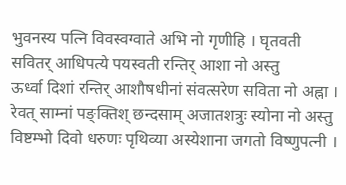भुवनस्य पत्नि विवस्वग्वाते अभि नो गृणीहि । घृतवती सवितर् आधिपत्ये पयस्वती रन्तिर् आशा नो अस्तु
ऊर्ध्वा दिशां रन्तिर् आशौषधीनां संवत्सरेण सविता नो अह्ना । रेवत् साम्नां पङ्क्तिश् छन्दसाम् अजातशत्रुः स्योना नो अस्तु
विष्टम्भो दिवो धरुणः पृथिव्या अस्येशाना जगतो विष्णुपत्नी ।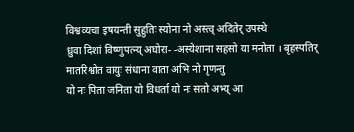विश्वव्यचा इषयन्ती सुहुतिः स्योना नो अस्त्व् अदितेर् उपस्थे
ध्रुवा दिशां विष्णुपत्न्य् अघोरा- -अस्येशाना सहसो या मनोता । बृहस्पतिर् मातरिश्वोत वायुः संधाना वाता अभि नो गृणन्तु
यो नः पिता जनिता यो विधर्ता यो नः सतो अभ्य् आ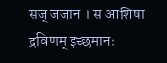सज् जजान । स आशिषा द्रविणम् इच्छमानः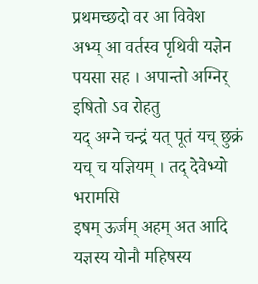प्रथमच्छदो वर आ विवेश
अभ्य् आ वर्तस्व पृथिवी यज्ञेन पयसा सह । अपान्तो अग्निर् इषितो ऽव रोहतु
यद् अग्ने चन्द्रं यत् पूतं यच् छुक्रं यच् च यज्ञियम् । तद् देवेभ्यो भरामसि
इषम् ऊर्जम् अहम् अत आदि यज्ञस्य योनौ महिषस्य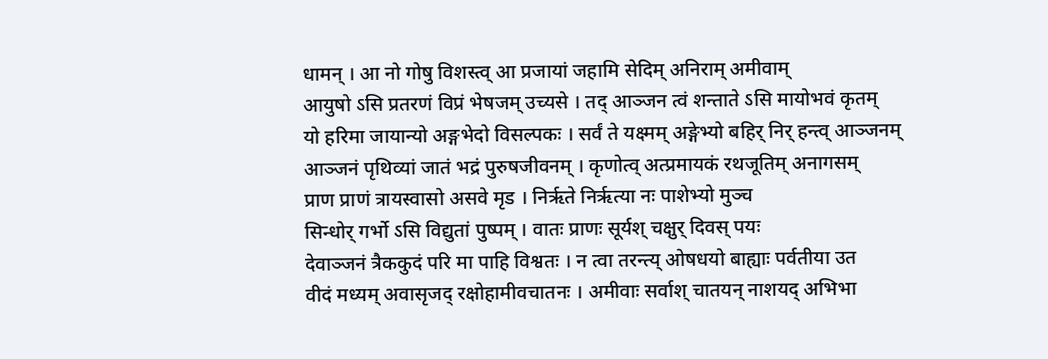धामन् । आ नो गोषु विशस्त्व् आ प्रजायां जहामि सेदिम् अनिराम् अमीवाम्
आयुषो ऽसि प्रतरणं विप्रं भेषजम् उच्यसे । तद् आञ्जन त्वं शन्ताते ऽसि मायोभवं कृतम्
यो हरिमा जायान्यो अङ्गभेदो विसल्पकः । सर्वं ते यक्ष्मम् अङ्गेभ्यो बहिर् निर् हन्त्व् आञ्जनम्
आञ्जनं पृथिव्यां जातं भद्रं पुरुषजीवनम् । कृणोत्व् अत्प्रमायकं रथजूतिम् अनागसम्
प्राण प्राणं त्रायस्वासो असवे मृड । निरृते निरृत्या नः पाशेभ्यो मुञ्च
सिन्धोर् गर्भो ऽसि विद्युतां पुष्पम् । वातः प्राणः सूर्यश् चक्षुर् दिवस् पयः
देवाञ्जनं त्रैककुदं परि मा पाहि विश्वतः । न त्वा तरन्त्य् ओषधयो बाह्याः पर्वतीया उत
वीदं मध्यम् अवासृजद् रक्षोहामीवचातनः । अमीवाः सर्वाश् चातयन् नाशयद् अभिभा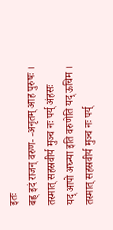इतः
बह्व् इदं राजन् वरुण- -अनृतम् आह पुरुषः । तस्मात् सहस्रवीर्य मुञ्च नः पर्य् अंहसः
यद् आपो अघ्न्या इति वरुणेति यद् ऊचिम । तस्मात् सहस्रवीर्य मुञ्च नः पर्य्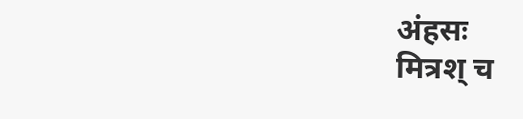अंहसः
मित्रश् च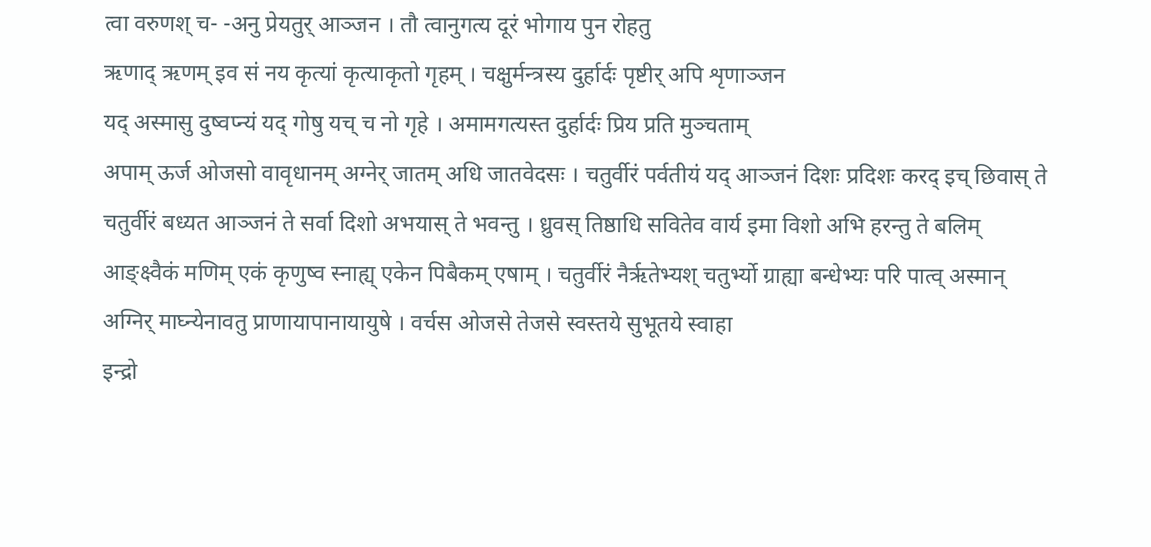त्वा वरुणश् च- -अनु प्रेयतुर् आञ्जन । तौ त्वानुगत्य दूरं भोगाय पुन रोहतु
ऋणाद् ऋणम् इव सं नय कृत्यां कृत्याकृतो गृहम् । चक्षुर्मन्त्रस्य दुर्हार्दः पृष्टीर् अपि शृणाञ्जन
यद् अस्मासु दुष्वप्न्यं यद् गोषु यच् च नो गृहे । अमामगत्यस्त दुर्हार्दः प्रिय प्रति मुञ्चताम्
अपाम् ऊर्ज ओजसो वावृधानम् अग्नेर् जातम् अधि जातवेदसः । चतुर्वीरं पर्वतीयं यद् आञ्जनं दिशः प्रदिशः करद् इच् छिवास् ते
चतुर्वीरं बध्यत आञ्जनं ते सर्वा दिशो अभयास् ते भवन्तु । ध्रुवस् तिष्ठाधि सवितेव वार्य इमा विशो अभि हरन्तु ते बलिम्
आङ्क्ष्वैकं मणिम् एकं कृणुष्व स्नाह्य् एकेन पिबैकम् एषाम् । चतुर्वीरं नैरृतेभ्यश् चतुर्भ्यो ग्राह्या बन्धेभ्यः परि पात्व् अस्मान्
अग्निर् माघ्न्येनावतु प्राणायापानायायुषे । वर्चस ओजसे तेजसे स्वस्तये सुभूतये स्वाहा
इन्द्रो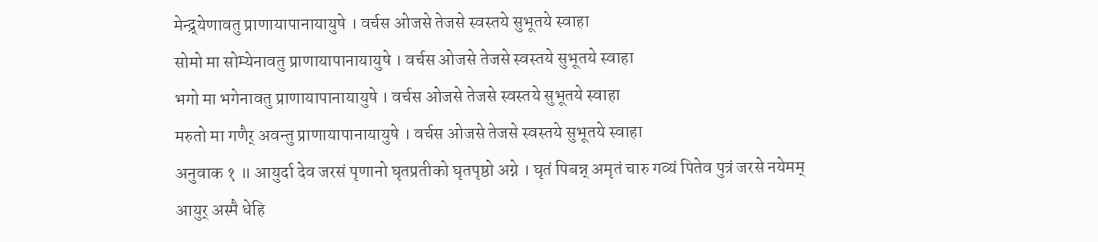मेन्द्र्येणावतु प्राणायापानायायुषे । वर्चस ओजसे तेजसे स्वस्तये सुभूतये स्वाहा
सोमो मा सोम्येनावतु प्राणायापानायायुषे । वर्चस ओजसे तेजसे स्वस्तये सुभूतये स्वाहा
भगो मा भगेनावतु प्राणायापानायायुषे । वर्चस ओजसे तेजसे स्वस्तये सुभूतये स्वाहा
मरुतो मा गणैर् अवन्तु प्राणायापानायायुषे । वर्चस ओजसे तेजसे स्वस्तये सुभूतये स्वाहा
अनुवाक १ ॥ आयुर्दा देव जरसं पृणानो घृतप्रतीको घृतपृष्ठो अग्ने । घृतं पिबन्न् अमृतं चारु गव्यं पितेव पुत्रं जरसे नयेमम्
आयुर् अस्मै धेहि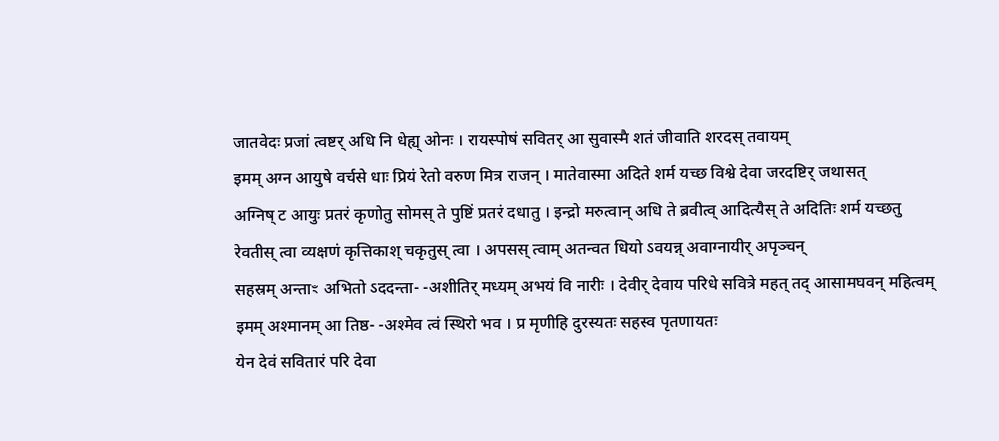जातवेदः प्रजां त्वष्टर् अधि नि धेह्य् ओनः । रायस्पोषं सवितर् आ सुवास्मै शतं जीवाति शरदस् तवायम्
इमम् अग्न आयुषे वर्चसे धाः प्रियं रेतो वरुण मित्र राजन् । मातेवास्मा अदिते शर्म यच्छ विश्वे देवा जरदष्टिर् जथासत्
अग्निष् ट आयुः प्रतरं कृणोतु सोमस् ते पुष्टिं प्रतरं दधातु । इन्द्रो मरुत्वान् अधि ते ब्रवीत्व् आदित्यैस् ते अदितिः शर्म यच्छतु
रेवतीस् त्वा व्यक्षणं कृत्तिकाश् चकृतुस् त्वा । अपसस् त्वाम् अतन्वत धियो ऽवयन्न् अवाग्नायीर् अपृञ्चन्
सहस्रम् अन्ताꣳ अभितो ऽददन्ता- -अशीतिर् मध्यम् अभयं वि नारीः । देवीर् देवाय परिधे सवित्रे महत् तद् आसामघवन् महित्वम्
इमम् अश्मानम् आ तिष्ठ- -अश्मेव त्वं स्थिरो भव । प्र मृणीहि दुरस्यतः सहस्व पृतणायतः
येन देवं सवितारं परि देवा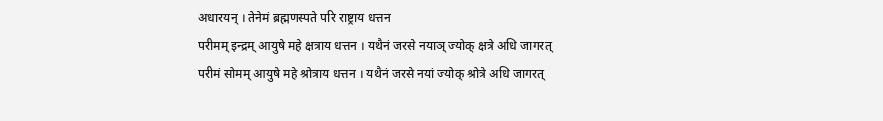अधारयन् । तेनेमं ब्रह्मणस्पते परि राष्ट्राय धत्तन
परीमम् इन्द्रम् आयुषे महे क्षत्राय धत्तन । यथैनं जरसे नयाञ् ज्योक् क्षत्रे अधि जागरत्
परीमं सोमम् आयुषे महे श्रोत्राय धत्तन । यथैनं जरसे नयां ज्योक् श्रोत्रे अधि जागरत्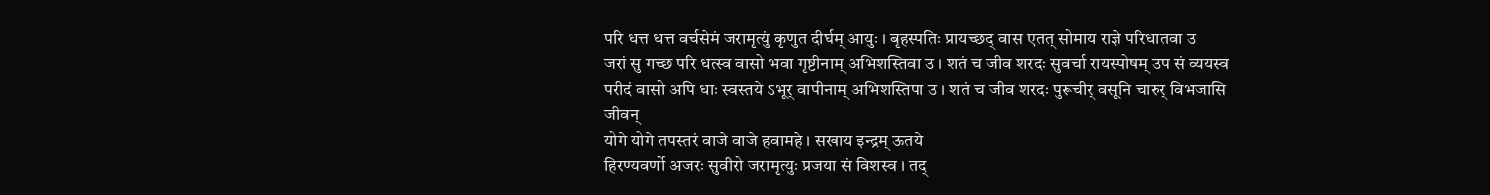परि धत्त धत्त वर्चसेमं जरामृत्युं कृणुत दीर्घम् आयुः । बृहस्पतिः प्रायच्छद् वास एतत् सोमाय राज्ञे परिधातवा उ
जरां सु गच्छ परि धत्स्व वासो भवा गृष्टीनाम् अभिशस्तिवा उ । शतं च जीव शरदः सुवर्चा रायस्पोषम् उप सं व्ययस्व
परीदं वासो अपि धाः स्वस्तये ऽभूर् वापीनाम् अभिशस्तिपा उ । शतं च जीव शरदः पुरूचीर् वसूनि चारुर् विभजासि जीवन्
योगे योगे तपस्तरं वाजे वाजे हवामहे । सखाय इन्द्रम् ऊतये
हिरण्यवर्णो अजरः सुवीरो जरामृत्युः प्रजया सं विशस्व । तद्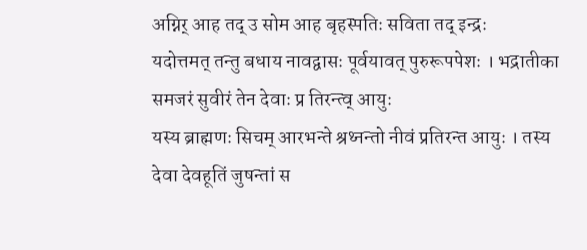अग्निर् आह तद् उ सोम आह बृहस्पतिः सविता तद् इन्द्रः
यदोत्तमत् तन्तु बधाय नावद्वासः पूर्वयावत् पुरुरूपपेशः । भद्रातीका समजरं सुवीरं तेन देवाः प्र तिरन्त्व् आयुः
यस्य ब्राह्मणः सिचम् आरभन्ते श्रथ्नन्तो नीवं प्रतिरन्त आयुः । तस्य देवा देवहूतिं जुषन्तां स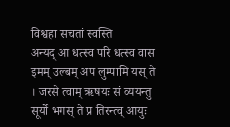विश्वहा सचतां स्वस्ति
अन्यद् आ धत्स्व परि धत्स्व वास इमम् उल्बम् अप लुम्पामि यस् ते । जरसे त्वाम् ऋषयः सं व्ययन्तु सूर्यो भगस् ते प्र तिरन्त्व् आयुः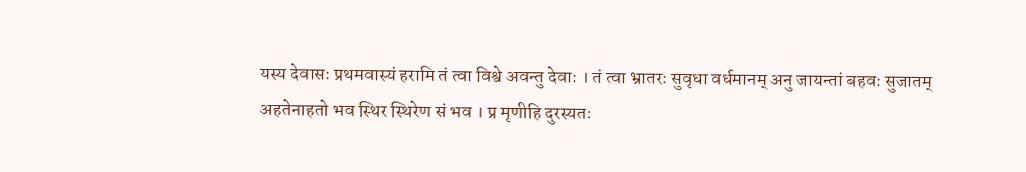यस्य देवासः प्रथमवास्यं हरामि तं त्वा विश्वे अवन्तु देवाः । तं त्वा भ्रातरः सुवृधा वर्धमानम् अनु जायन्तां बहवः सुजातम्
अहतेनाहतो भव स्थिर स्थिरेण सं भव । प्र मृणीहि दुरस्यतः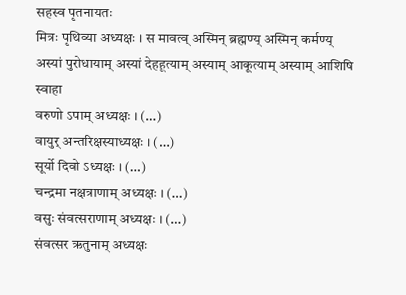सहस्व पृतनायतः
मित्रः पृथिव्या अध्यक्षः । स मावत्व् अस्मिन् ब्रह्मण्य् अस्मिन् कर्मण्य् अस्यां पुरोधायाम् अस्यां देहहूत्याम् अस्याम् आकूत्याम् अस्याम् आशिषि स्वाहा
वरुणो ऽपाम् अध्यक्षः । (…)
वायुर् अन्तरिक्षस्याध्यक्षः । (…)
सूर्यो दिवो ऽध्यक्षः । (…)
चन्द्रमा नक्षत्राणाम् अध्यक्षः । (…)
वसुः संवत्सराणाम् अध्यक्षः । (…)
संवत्सर ऋतुनाम् अध्यक्षः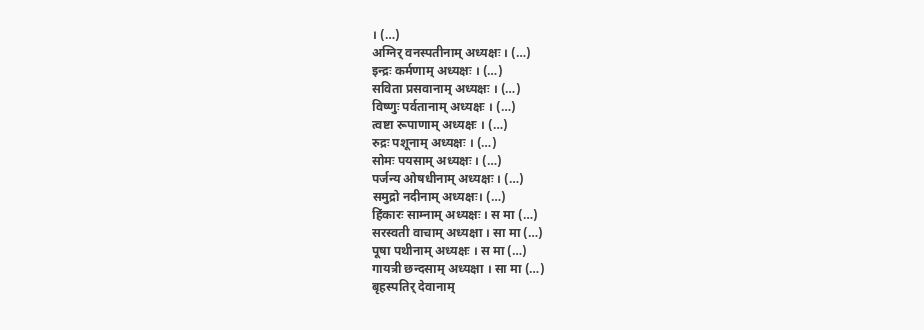। (…)
अग्निर् वनस्पतीनाम् अध्यक्षः । (…)
इन्द्रः कर्मणाम् अध्यक्षः । (…)
सविता प्रसवानाम् अध्यक्षः । (…)
विष्णुः पर्वतानाम् अध्यक्षः । (…)
त्वष्टा रूपाणाम् अध्यक्षः । (…)
रुद्रः पशूनाम् अध्यक्षः । (…)
सोमः पयसाम् अध्यक्षः । (…)
पर्जन्य ओषधीनाम् अध्यक्षः । (…)
समुद्रो नदीनाम् अध्यक्षः। (…)
हिंकारः साम्नाम् अध्यक्षः । स मा (…)
सरस्वती वाचाम् अध्यक्षा । सा मा (…)
पूषा पथीनाम् अध्यक्षः । स मा (…)
गायत्री छन्दसाम् अध्यक्षा । सा मा (…)
बृहस्पतिर् देवानाम्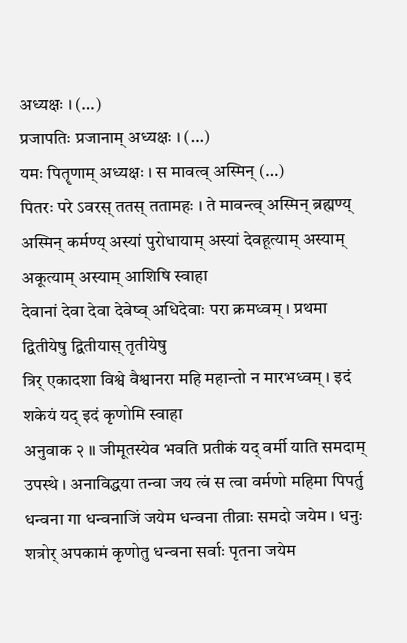अध्यक्षः । (…)
प्रजापतिः प्रजानाम् अध्यक्षः । (…)
यमः पितॄणाम् अध्यक्षः । स मावत्व् अस्मिन् (…)
पितरः परे ऽवरस् ततस् ततामहः । ते मावन्त्व् अस्मिन् ब्रह्मण्य् अस्मिन् कर्मण्य् अस्यां पुरोधायाम् अस्यां देवहूत्याम् अस्याम् अकूत्याम् अस्याम् आशिषि स्वाहा
देवानां देवा देवा देवेष्व् अधिदेवाः परा क्रमध्वम् । प्रथमा द्वितीयेषु द्वितीयास् तृतीयेषु
त्रिर् एकादशा विश्वे वैश्वानरा महि महान्तो न मारभध्वम् । इदं शकेयं यद् इदं कृणोमि स्वाहा
अनुवाक २ ॥ जीमूतस्येव भवति प्रतीकं यद् वर्मी याति समदाम् उपस्थे । अनाविद्धया तन्वा जय त्वं स त्वा वर्मणो महिमा पिपर्तु
धन्वना गा धन्वनाजिं जयेम धन्वना तीव्राः समदो जयेम । धनुः शत्रोर् अपकामं कृणोतु धन्वना सर्वाः पृतना जयेम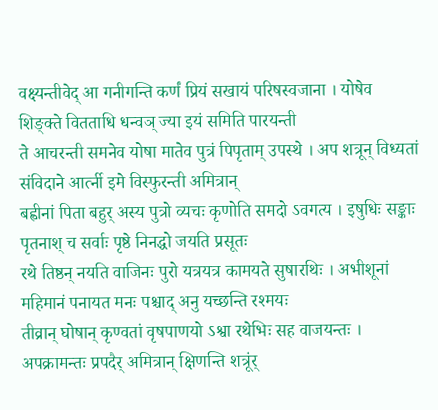वक्ष्यन्तीवेद् आ गनीगन्ति कर्णं प्रियं सखायं परिषस्वजाना । योषेव शिङ्क्ते वितताधि धन्वञ् ज्या इयं समिति पारयन्ती
ते आचरन्ती समनेव योषा मातेव पुत्रं पिपृताम् उपस्थे । अप शत्रून् विध्यतां संविदाने आर्त्नी इमे विस्फुरन्ती अमित्रान्
बह्वीनां पिता बहुर् अस्य पुत्रो व्यचः कृणोति समदो ऽवगत्य । इषुधिः सङ्काः पृतनाश् च सर्वाः पृष्ठे निनद्धो जयति प्रसूतः
रथे तिष्ठन् नयति वाजिनः पुरो यत्रयत्र कामयते सुषारथिः । अभीशूनां महिमानं पनायत मनः पश्चाद् अनु यच्छन्ति रश्मयः
तीव्रान् घोषान् कृण्वतां वृषपाणयो ऽश्वा रथेभिः सह वाजयन्तः । अपक्रामन्तः प्रपदैर् अमित्रान् क्षिणन्ति शत्रूंर्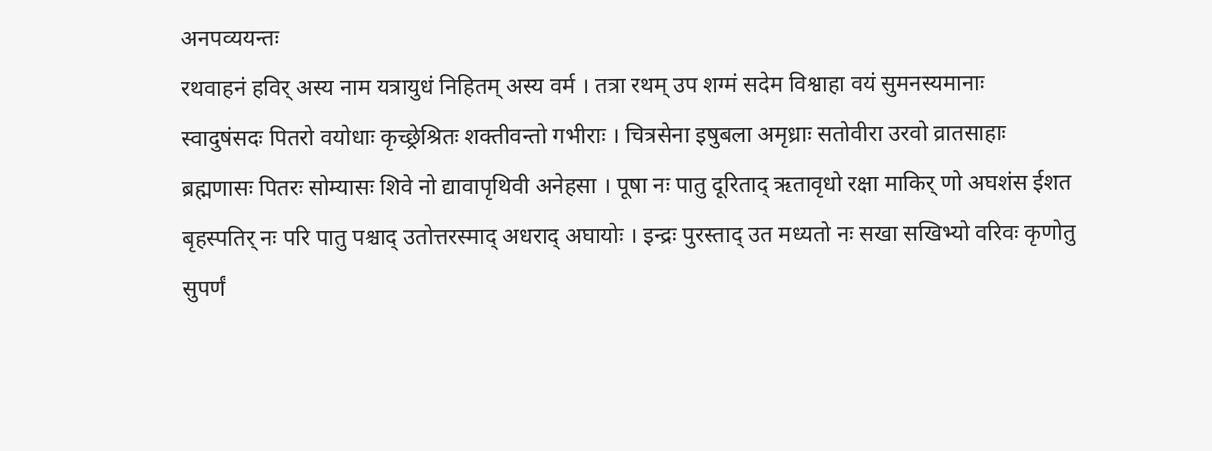अनपव्ययन्तः
रथवाहनं हविर् अस्य नाम यत्रायुधं निहितम् अस्य वर्म । तत्रा रथम् उप शग्मं सदेम विश्वाहा वयं सुमनस्यमानाः
स्वादुषंसदः पितरो वयोधाः कृच्छ्रेश्रितः शक्तीवन्तो गभीराः । चित्रसेना इषुबला अमृध्राः सतोवीरा उरवो व्रातसाहाः
ब्रह्मणासः पितरः सोम्यासः शिवे नो द्यावापृथिवी अनेहसा । पूषा नः पातु दूरिताद् ऋतावृधो रक्षा माकिर् णो अघशंस ईशत
बृहस्पतिर् नः परि पातु पश्चाद् उतोत्तरस्माद् अधराद् अघायोः । इन्द्रः पुरस्ताद् उत मध्यतो नः सखा सखिभ्यो वरिवः कृणोतु
सुपर्णं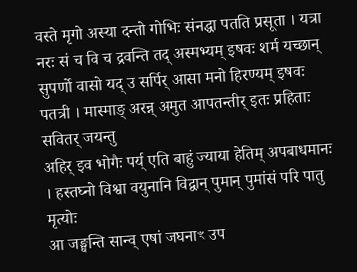वस्ते मृगो अस्या दन्तो गोभिः संनद्धा पतति प्रसूता । यत्रा नरः सं च वि च द्रवन्ति तद् अस्मभ्यम् इषवः शर्म यच्छान्
सुपर्णो वासो यद् उ सर्पिर् आसा मनो हिरण्यम् इषवः पतत्री । मास्माङ् अरन्न् अमुत आपतन्तीर् इतः प्रहिताः सवितर् जयन्तु
अहिर् इव भोगैः पर्य् एति बाहुं ज्याया हेतिम् अपबाधमानः । हस्तघ्नो विश्वा वयुनानि विद्वान् पुमान् पुमांसं परि पातु मृत्योः
आ जङ्घन्ति सान्व् एषां जघनाꣳ उप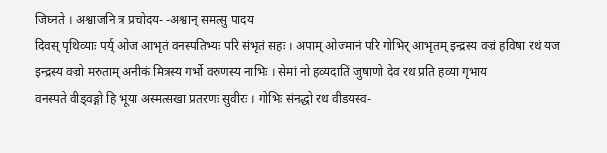जिघ्नते । अश्वाजनि त्र प्रचोदय- -अश्वान् समत्सु पादय
दिवस् पृथिव्याः पर्य् ओज आभृतं वनस्पतिभ्यः परि संभृतं सहः । अपाम् ओज्मानं परि गोभिर् आभृतम् इन्द्रस्य वज्रं हविषा रथं यज
इन्द्रस्य वज्रो मरुताम् अनीकं मित्रस्य गर्भो वरुणस्य नाभिः । सेमां नो हव्यदातिं जुषाणो देव रथ प्रति हव्या गृभाय
वनस्पते वीड्वङ्गो हि भूया अस्मत्सखा प्रतरणः सुवीरः । गोभिः संनद्धो रथ वीडयस्व-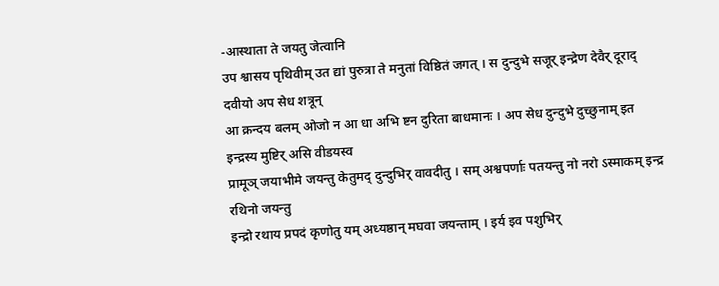-आस्थाता ते जयतु जेत्वानि
उप श्वासय पृथिवीम् उत द्यां पुरुत्रा ते मनुतां विष्ठितं जगत् । स दुन्दुभे सजूर् इन्द्रेण देवैर् दूराद् दवीयो अप सेध शत्रून्
आ क्रन्दय बलम् ओजो न आ धा अभि ष्टन दुरिता बाधमानः । अप सेध दुन्दुभे दुच्छुनाम् इत इन्द्रस्य मुष्टिर् असि वीडयस्व
प्रामूञ् जयाभीमे जयन्तु केतुमद् दुन्दुभिर् वावदीतु । सम् अश्वपर्णाः पतयन्तु नो नरो ऽस्माकम् इन्द्र रथिनो जयन्तु
इन्द्रो रथाय प्रपदं कृणोतु यम् अध्यष्ठान् मघवा जयन्ताम् । इर्य इव पशुभिर्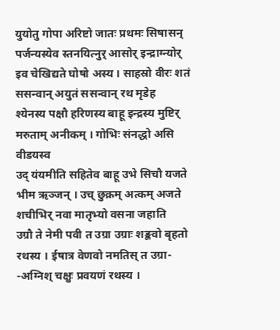युयोतु गोपा अरिष्टो जातः प्रथमः सिषासन्
पर्जन्यस्येव स्तनयित्नुर् आसोर् इन्द्राग्न्योर् इव चेखिद्यते घोषो अस्य । साहस्रो वीरः शतं ससन्वान् अयुतं ससन्वान् रथ मृडेह
श्येनस्य पक्षौ हरिणस्य बाहू इन्द्रस्य मुष्टिर् मरुताम् अनीकम् । गोभिः संनद्धो असि वीडयस्व
उद् यंयमीति सहितेव बाहू उभे सिचौ यजते भीम ऋञ्जन् । उच् छुक्रम् अत्कम् अजते शचीभिर् नवा मातृभ्यो वसना जहाति
उग्रौ ते नेमी पवी त उग्रा उग्राः शङ्कवो बृहतो रथस्य । ईषात्र वेणवो नमतिस् त उग्रा- -अग्निश् चक्षुः प्रवयणं रथस्य ।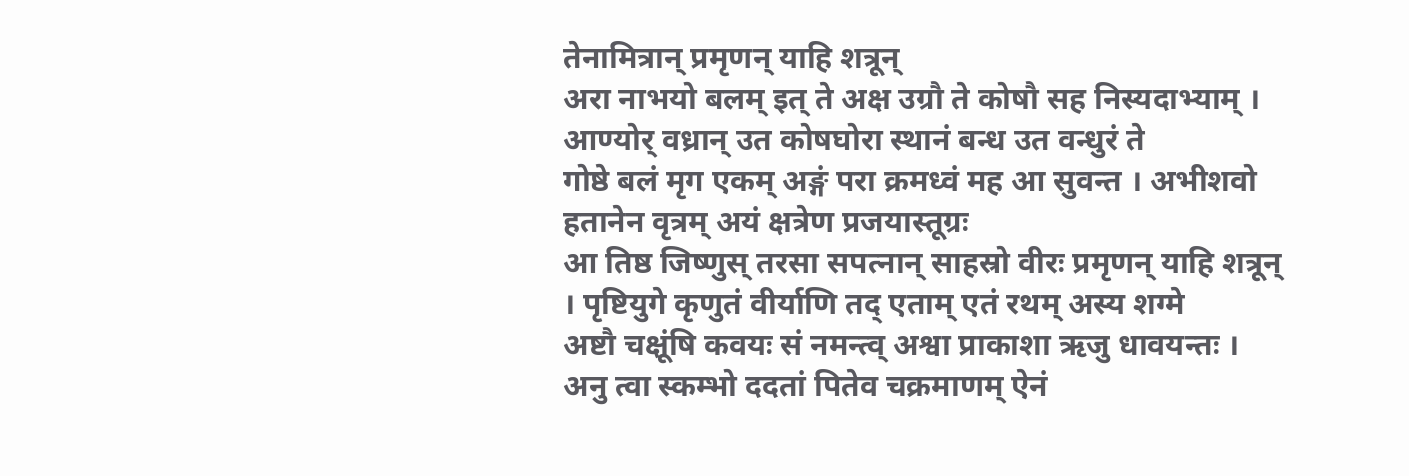तेनामित्रान् प्रमृणन् याहि शत्रून्
अरा नाभयो बलम् इत् ते अक्ष उग्रौ ते कोषौ सह निस्यदाभ्याम् । आण्योर् वध्रान् उत कोषघोरा स्थानं बन्ध उत वन्धुरं ते
गोष्ठे बलं मृग एकम् अङ्गं परा क्रमध्वं मह आ सुवन्त । अभीशवो हतानेन वृत्रम् अयं क्षत्रेण प्रजयास्तूग्रः
आ तिष्ठ जिष्णुस् तरसा सपत्नान् साहस्रो वीरः प्रमृणन् याहि शत्रून् । पृष्टियुगे कृणुतं वीर्याणि तद् एताम् एतं रथम् अस्य शग्मे
अष्टौ चक्षूंषि कवयः सं नमन्त्व् अश्वा प्राकाशा ऋजु धावयन्तः । अनु त्वा स्कम्भो ददतां पितेव चक्रमाणम् ऐनं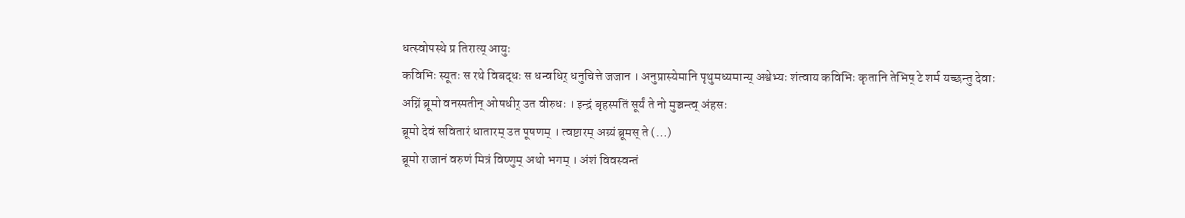धत्स्वोपस्थे प्र तिरात्य् आयुः
कविभिः स्यूतः स रथे विबद्धः स धन्वधिर् धनुचित्ते जजान । अनुप्रास्येमानि पृथुमध्यमान्य् अश्वेभ्यः शंत्वाय कविभिः कृतानि तेभिष् टे शर्म यच्छन्तु देवाः
अग्निं ब्रूमो वनस्पतीन् ओषधीर् उत वीरुधः । इन्द्रं बृहस्पतिं सूर्यं ते नो मुञ्चन्त्व् अंहसः
ब्रूमो देवं सवितारं धातारम् उत पूषणम् । त्वष्टारम् अग्र्यं ब्रूमस् ते (…)
ब्रूमो राजानं वरुणं मित्रं विष्णुम् अथो भगम् । अंशं विवस्वन्तं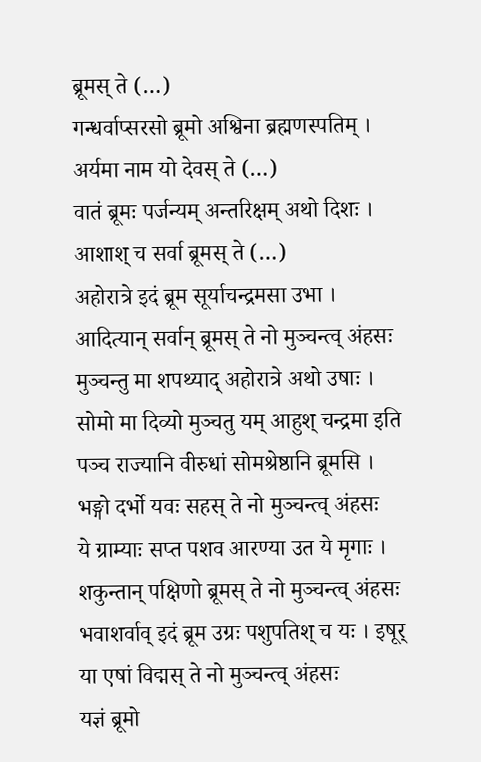ब्रूमस् ते (…)
गन्धर्वाप्सरसो ब्रूमो अश्विना ब्रह्मणस्पतिम् । अर्यमा नाम यो देवस् ते (…)
वातं ब्रूमः पर्जन्यम् अन्तरिक्षम् अथो दिशः । आशाश् च सर्वा ब्रूमस् ते (…)
अहोरात्रे इदं ब्रूम सूर्याचन्द्रमसा उभा । आदित्यान् सर्वान् ब्रूमस् ते नो मुञ्चन्त्व् अंहसः
मुञ्चन्तु मा शपथ्याद् अहोरात्रे अथो उषाः । सोमो मा दिव्यो मुञ्चतु यम् आहुश् चन्द्रमा इति
पञ्च राज्यानि वीरुधां सोमश्रेष्ठानि ब्रूमसि । भङ्गो दर्भो यवः सहस् ते नो मुञ्चन्त्व् अंहसः
ये ग्राम्याः सप्त पशव आरण्या उत ये मृगाः । शकुन्तान् पक्षिणो ब्रूमस् ते नो मुञ्चन्त्व् अंहसः
भवाशर्वाव् इदं ब्रूम उग्रः पशुपतिश् च यः । इषूर् या एषां विद्मस् ते नो मुञ्चन्त्व् अंहसः
यज्ञं ब्रूमो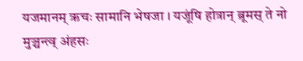यजमानम् ऋचः सामानि भेषजा । यजूंषि होत्रान् ब्रूमस् ते नो मुञ्चन्त्व् अंहसः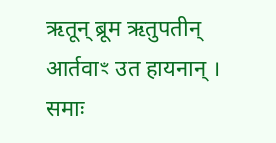ऋतून् ब्रूम ऋतुपतीन् आर्तवाꣳ उत हायनान् । समाः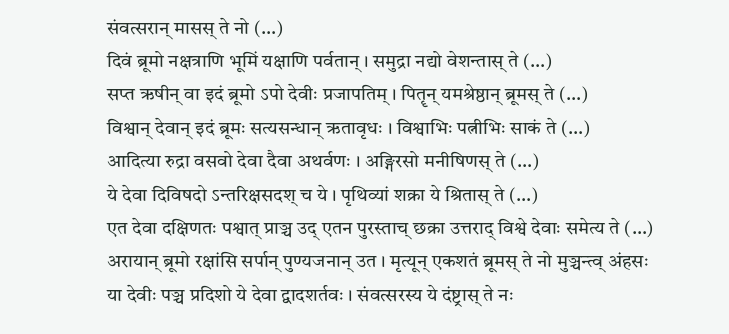संवत्सरान् मासस् ते नो (…)
दिवं ब्रूमो नक्षत्राणि भूमिं यक्षाणि पर्वतान् । समुद्रा नद्यो वेशन्तास् ते (…)
सप्त ऋषीन् वा इदं ब्रूमो ऽपो देवीः प्रजापतिम् । पितॄन् यमश्रेष्ठान् ब्रूमस् ते (…)
विश्वान् देवान् इदं ब्रूमः सत्यसन्धान् ऋतावृधः । विश्वाभिः पत्नीभिः साकं ते (…)
आदित्या रुद्रा वसवो देवा दैवा अथर्वणः । अङ्गिरसो मनीषिणस् ते (…)
ये देवा दिविषदो ऽन्तरिक्षसदश् च ये । पृथिव्यां शक्रा ये श्रितास् ते (…)
एत देवा दक्षिणतः पश्वात् प्राञ्च उद् एतन पुरस्ताच् छक्रा उत्तराद् विश्वे देवाः समेत्य ते (…)
अरायान् ब्रूमो रक्षांसि सर्पान् पुण्यजनान् उत । मृत्यून् एकशतं ब्रूमस् ते नो मुञ्चन्त्व् अंहसः
या देवीः पञ्च प्रदिशो ये देवा द्वादशर्तवः । संवत्सरस्य ये दंष्ट्रास् ते नः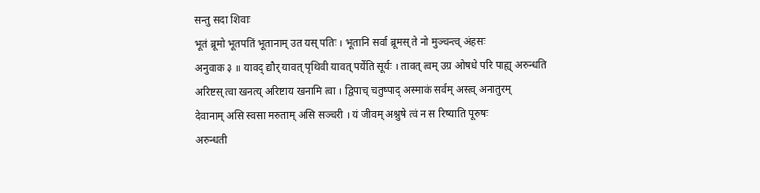सन्तु सदा शिवाः
भूतं ब्रूमो भूतपतिं भूतानाम् उत यस् पतिः । भूतानि सर्वा ब्रूमस् ते नो मुञ्चन्त्व् अंहसः
अनुवाक ३ ॥ यावद् द्यौर् यावत् पृथिवी यावत् पर्येति सूर्यः । तावत् त्वम् उग्र ओषधे परि पाह्य् अरुन्धति
अरिष्टस् त्वा खनत्य् अरिष्टाय खनामि त्वा । द्विपाच् चतुष्पाद् अस्माकं सर्वम् अस्त्व् अनातुरम्
देवानाम् असि स्वसा मरुताम् असि सञ्चरी । यं जीवम् अश्नुषे त्वं न स रिष्याति पूरुषः
अरुन्धती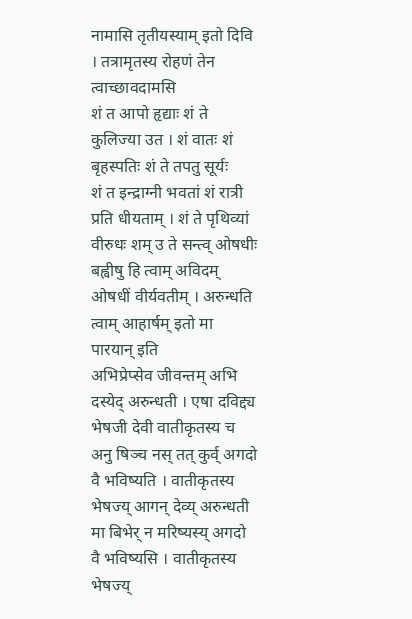नामासि तृतीयस्याम् इतो दिवि । तत्रामृतस्य रोहणं तेन त्वाच्छावदामसि
शं त आपो हृद्याः शं ते कुलिज्या उत । शं वातः शं बृहस्पतिः शं ते तपतु सूर्यः
शं त इन्द्राग्नी भवतां शं रात्री प्रति धीयताम् । शं ते पृथिव्यां वीरुधः शम् उ ते सन्त्व् ओषधीः
बह्वीषु हि त्वाम् अविदम् ओषधीं वीर्यवतीम् । अरुन्धति त्वाम् आहार्षम् इतो मा पारयान् इति
अभिप्रेप्सेव जीवन्तम् अभि दस्येद् अरुन्धती । एषा दविद्द्य भेषजी देवी वातीकृतस्य च
अनु षिञ्च नस् तत् कुर्व् अगदो वै भविष्यति । वातीकृतस्य भेषज्य् आगन् देव्य् अरुन्धती
मा बिभेर् न मरिष्यस्य् अगदो वै भविष्यसि । वातीकृतस्य भेषज्य्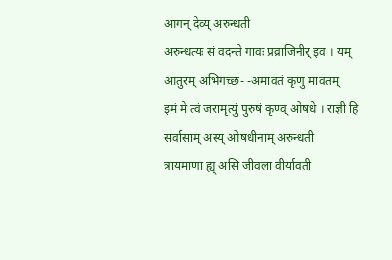आगन् देव्य् अरुन्धती
अरुन्धत्यः सं वदन्ते गावः प्रव्राजिनीर् इव । यम् आतुरम् अभिगच्छ- -अमावतं कृणु मावतम्
इमं मे त्वं जरामृत्युं पुरुषं कृण्व् ओषधे । राज्ञी हि सर्वासाम् अस्य् ओषधीनाम् अरुन्धती
त्रायमाणा ह्य् असि जीवला वीर्यावती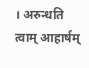। अरुन्धति त्वाम् आहार्षम्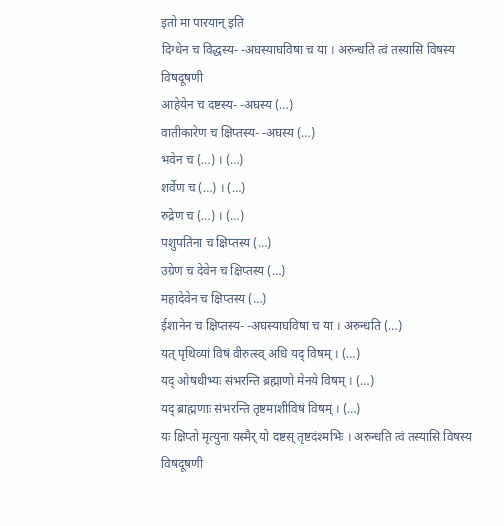इतो मा पारयान् इति
दिग्धेन च विद्धस्य- -अघस्याघविषा च या । अरुन्धति त्वं तस्यासि विषस्य विषदूषणी
आहेयेन च दष्टस्य- -अघस्य (…)
वातीकारेण च क्षिप्तस्य- -अघस्य (…)
भवेन च (…) । (…)
शर्वेण च (…) । (…)
रुद्रेण च (…) । (…)
पशुपतिना च क्षिप्तस्य (…)
उग्रेण च देवेन च क्षिप्तस्य (…)
महादेवेन च क्षिप्तस्य (…)
ईशानेन च क्षिप्तस्य- -अघस्याघविषा च या । अरुन्धति (…)
यत् पृथिव्यां विषं वीरुत्स्व् अधि यद् विषम् । (…)
यद् ओषधीभ्यः संभरन्ति ब्रह्माणो मेनये विषम् । (…)
यद् ब्राह्मणाः संभरन्ति तृष्टमाशीविषं विषम् । (…)
यः क्षिप्तो मृत्युना यस्मैर् यो दष्टस् तृष्टदंश्मभिः । अरुन्धति त्वं तस्यासि विषस्य विषदूषणी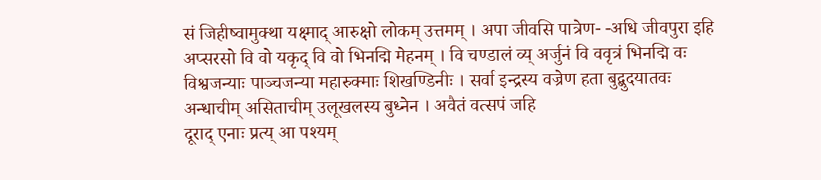सं जिहीष्वामुक्था यक्ष्माद् आरुक्षो लोकम् उत्तमम् । अपा जीवसि पात्रेण- -अधि जीवपुरा इहि
अप्सरसो वि वो यकृद् वि वो भिनद्मि मेहनम् । वि चण्डालं व्य् अर्जुनं वि ववृत्रं भिनद्मि वः
विश्वजन्याः पाञ्चजन्या महारुक्माः शिखण्डिनीः । सर्वा इन्द्रस्य वज्रेण हता बुद्बुदयातवः
अन्धाचीम् असिताचीम् उलूखलस्य बुध्नेन । अवैतं वत्सपं जहि
दूराद् एनाः प्रत्य् आ पश्यम्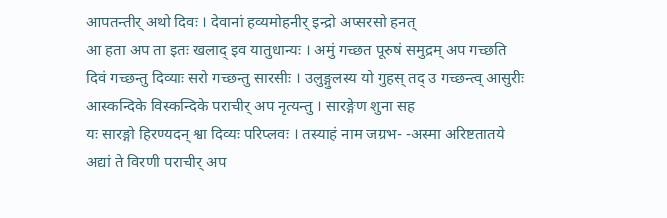आपतन्तीर् अथो दिवः । देवानां हव्यमोहनीर् इन्द्रो अप्सरसो हनत्
आ हता अप ता इतः खलाद् इव यातुधान्यः । अमुं गच्छत पूरुषं समुद्रम् अप गच्छति
दिवं गच्छन्तु दिव्याः सरो गच्छन्तु सारसीः । उलुङ्गुलस्य यो गुहस् तद् उ गच्छन्त्व् आसुरीः
आस्कन्दिके विस्कन्दिके पराचीर् अप नृत्यन्तु । सारङ्गेण शुना सह
यः सारङ्गो हिरण्यदन् श्वा दिव्यः परिप्लवः । तस्याहं नाम जग्रभ- -अस्मा अरिष्टतातये
अद्यां ते विरणी पराचीर् अप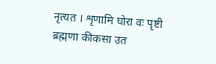नृत्यत । शृणामि घोरा वः पृष्टी ब्रह्मणा कीकसा उत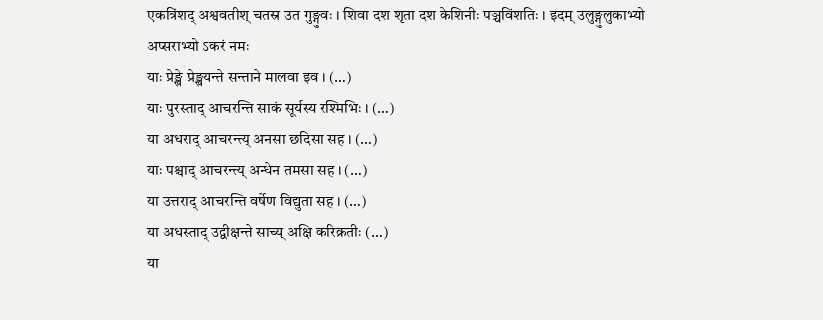एकत्रिंशद् अश्ववतीश् चतस्र उत गुङ्गुवः । शिवा दश शृता दश केशिनीः पञ्चविंशतिः । इदम् उलुङ्गुलुकाभ्यो अप्सराभ्यो ऽकरं नमः
याः प्रेङ्खे प्रेङ्खयन्ते सन्ताने मालवा इव । (…)
याः पुरस्ताद् आचरन्ति साकं सूर्यस्य रश्मिभिः । (…)
या अधराद् आचरन्त्य् अनसा छदिसा सह । (…)
याः पश्चाद् आचरन्त्य् अन्धेन तमसा सह । (…)
या उत्तराद् आचरन्ति वर्षेण विद्युता सह । (…)
या अधस्ताद् उद्वीक्षन्ते साच्य् अक्षि करिक्रतीः (…)
या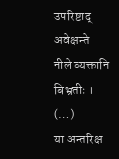उपरिष्टाद् अवेक्षन्ते नीले व्यक्तानि बिभ्रतीः । (…)
या अन्तरिक्ष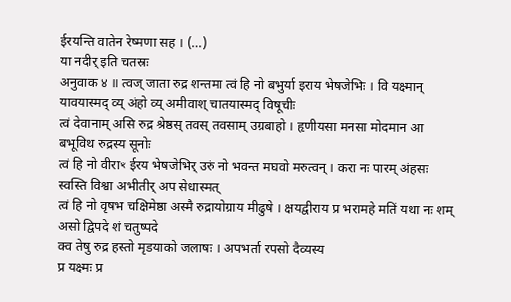ईरयन्ति वातेन रेष्मणा सह । (…)
या नदीर् इति चतस्रः
अनुवाक ४ ॥ त्वज् जाता रुद्र शन्तमा त्वं हि नो बभुर्या इराय भेषजेभिः । वि यक्ष्मान् यावयास्मद् व्य् अंहो व्य् अमीवाश् चातयास्मद् विषूचीः
त्वं देवानाम् असि रुद्र श्रेष्ठस् तवस् तवसाम् उग्रबाहो । हृणीयसा मनसा मोदमान आ बभूविथ रुद्रस्य सूनोः
त्वं हि नो वीराꣳ ईरय भेषजेभिर् उरुं नो भवन्त मघवो मरुत्वन् । करा नः पारम् अंहसः स्वस्ति विश्वा अभीतीर् अप सेधास्मत्
त्वं हि नो वृषभ चक्षिमेष्ठा अस्मै रुद्रायोग्राय मीढुषे । क्षयद्वीराय प्र भरामहे मतिं यथा नः शम् असो द्विपदे शं चतुष्पदे
क्व तेषु रुद्र हस्तो मृडयाको जलाषः । अपभर्ता रपसो दैव्यस्य
प्र यक्ष्मः प्र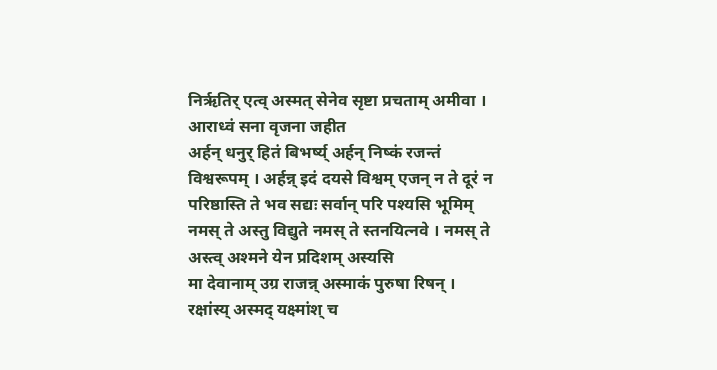निरृतिर् एत्व् अस्मत् सेनेव सृष्टा प्रचताम् अमीवा । आराध्वं सना वृजना जहीत
अर्हन् धनुर् हितं बिभर्ष्य् अर्हन् निष्कं रजन्तं विश्वरूपम् । अर्हन्न् इदं दयसे विश्वम् एजन् न ते दूरं न परिष्ठास्ति ते भव सद्यः सर्वान् परि पश्यसि भूमिम्
नमस् ते अस्तु विद्युते नमस् ते स्तनयित्नवे । नमस् ते अस्त्व् अश्मने येन प्रदिशम् अस्यसि
मा देवानाम् उग्र राजन्न् अस्माकं पुरुषा रिषन् । रक्षांस्य् अस्मद् यक्ष्मांश् च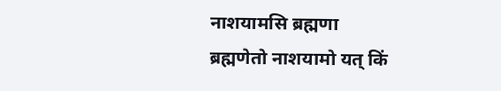नाशयामसि ब्रह्मणा
ब्रह्मणेतो नाशयामो यत् किं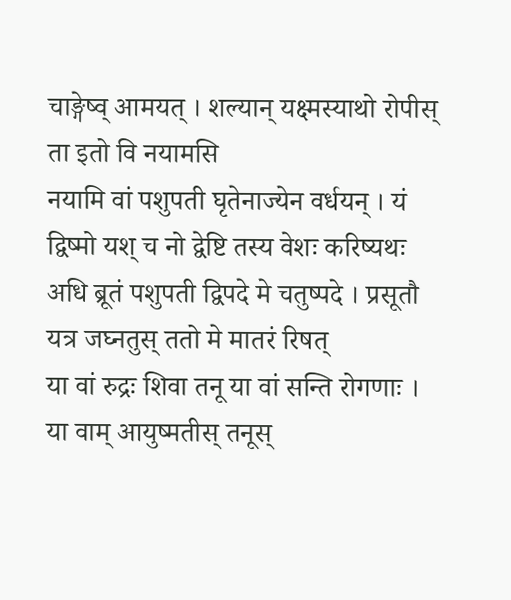चाङ्गेष्व् आमयत् । शल्यान् यक्ष्मस्याथो रोपीस् ता इतो वि नयामसि
नयामि वां पशुपती घृतेनाज्येन वर्धयन् । यं द्विष्मो यश् च नो द्वेष्टि तस्य वेशः करिष्यथः
अधि ब्रूतं पशुपती द्विपदे मे चतुष्पदे । प्रसूतौ यत्र जघ्नतुस् ततो मे मातरं रिषत्
या वां रुद्रः शिवा तनू या वां सन्ति रोगणाः । या वाम् आयुष्मतीस् तनूस्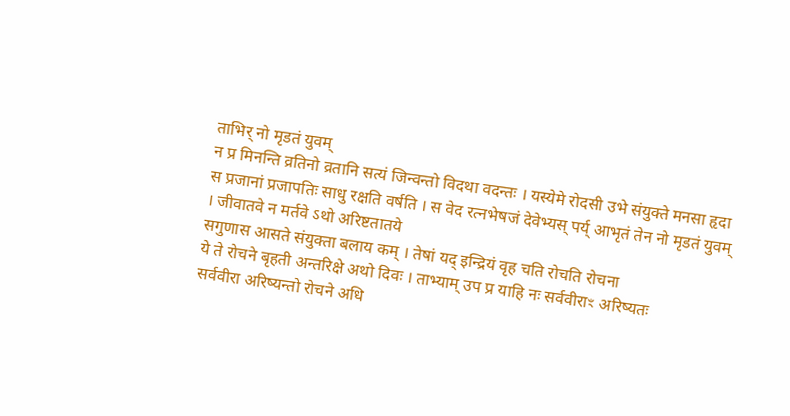ताभिर् नो मृडतं युवम्
न प्र मिनन्ति व्रतिनो व्रतानि सत्यं जिन्वन्तो विदथा वदन्तः । यस्येमे रोदसी उभे संयुक्ते मनसा हृदा
स प्रजानां प्रजापतिः साधु रक्षति वर्षति । स वेद रत्नभेषजं देवेभ्यस् पर्य् आभृतं तेन नो मृडतं युवम् । जीवातवे न मर्तवे ऽथो अरिष्टतातये
सगुणास आसते संयुक्ता बलाय कम् । तेषां यद् इन्द्रियं वृह चति रोचति रोचना
ये ते रोचने बृहती अन्तरिक्षे अथो दिवः । ताभ्याम् उप प्र याहि नः सर्ववीराꣳ अरिष्यतः
सर्ववीरा अरिष्यन्तो रोचने अधि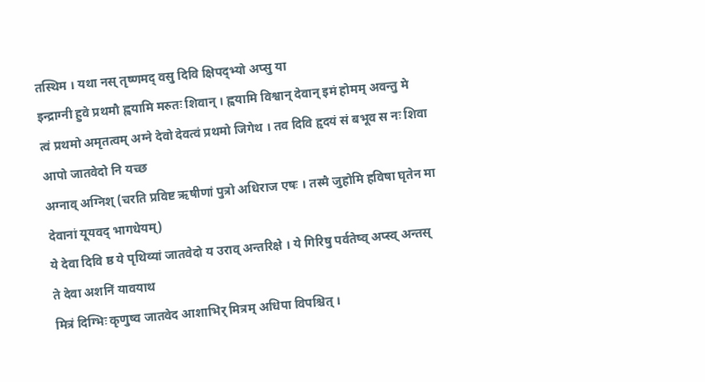तस्थिम । यथा नस् तृष्णमद् वसु दिवि क्षिपद्भ्यो अप्सु या
इन्द्राग्नी हुवे प्रथमौ ह्वयामि मरुतः शिवान् । ह्वयामि विश्वान् देवान् इमं होमम् अवन्तु मे
त्वं प्रथमो अमृतत्वम् अग्ने देवो देवत्वं प्रथमो जिगेथ । तव दिवि हृदयं सं बभूव स नः शिवा आपो जातवेदो नि यच्छ
अग्नाव् अग्निश् (चरति प्रविष्ट ऋषीणां पुत्रो अधिराज एषः । तस्मै जुहोमि हविषा घृतेन मा देवानां यूयवद् भागधेयम्)
ये देवा दिवि ष्ठ ये पृथिव्यां जातवेदो य उराव् अन्तरिक्षे । ये गिरिषु पर्वतेष्व् अप्स्व् अन्तस् ते देवा अशनिं यावयाथ
मित्रं दिग्भिः कृणुष्व जातवेद आशाभिर् मित्रम् अधिपा विपश्चित् ।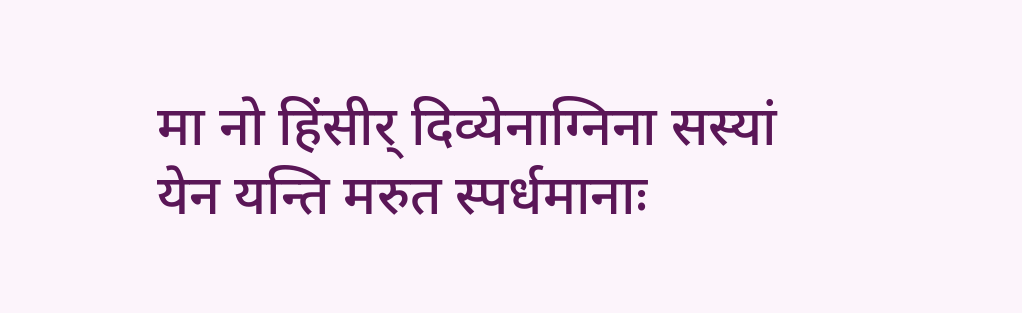मा नो हिंसीर् दिव्येनाग्निना सस्यां येन यन्ति मरुत स्पर्धमानाः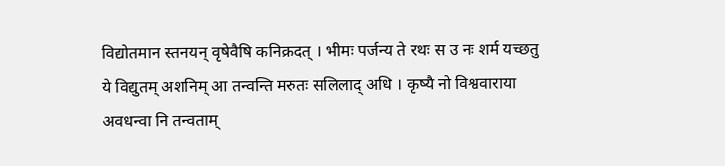विद्योतमान स्तनयन् वृषेवैषि कनिक्रदत् । भीमः पर्जन्य ते रथः स उ नः शर्म यच्छतु
ये विद्युतम् अशनिम् आ तन्वन्ति मरुतः सलिलाद् अधि । कृष्यै नो विश्ववाराया अवधन्वा नि तन्वताम्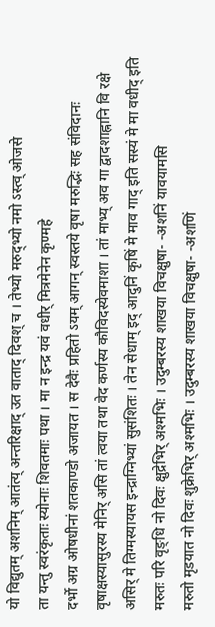यो विद्युतम् अशनिम् आतंत्य् अन्तरिक्षाद् उत वाताद् दिवश् च । तेभ्यो मरुद्भ्यो नमो ऽस्त्व् ओजसे
ता यन्तु स्वरंकृताः स्योनाः शिवतमाः पथा । मा न इन्द्र यवं वधीर् मित्रमेनेन कृण्महे
दर्भो अग्र ओषधीनां शतकाण्डो अजायत । स देवैः प्रहितो ऽयम् आगन् स्वस्तये वृषा मरुद्भिः सह संविदानः
वृषाक्षस्यासुरस्य मेनिर् असि तां त्वया तथा वेद कर्णस्य कौविदस्येवमाशा । तां माभ्य् अव गा द्वादशाह्नानि वि रक्षे
असिर् मे तिग्मस्यायस इन्द्राग्निभ्यां सुसंशितः । तेन सेधाम् इद् आदुनिं कृषिं मे माव गाद् इति सस्यं मे मा वधीद् इति
मरुतः परि वृङ्धि नो दिवः क्षुद्रेभिर् अश्मभिः । उदुम्बरस्य शाखया विचक्षुषा- -अशनिं यावयामसि
मरुतो मृडयात नो दिवः शुक्रेभिर् अश्मभिः । उदुम्बरस्य शाखया विचक्षुषा- -अशणिं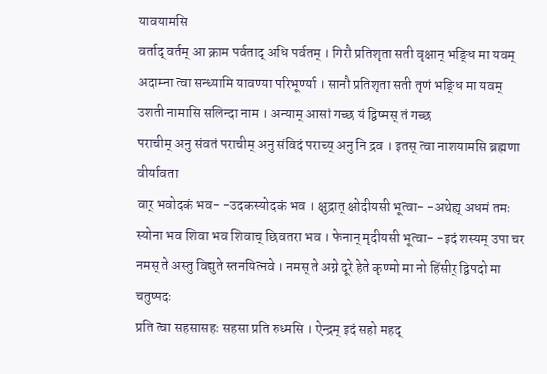यावयामसि
वर्ताद् वर्तम् आ क्राम पर्वताद् अधि पर्वतम् । गिरौ प्रतिशृता सती वृक्षान् भङ्धि मा यवम्
अदाम्ना त्वा सन्ध्यामि यावण्या परिभूर्ण्या । सानौ प्रतिशृता सती तृणं भङ्धि मा यवम्
उशती नामासि सलिन्दा नाम । अन्याम् आसां गच्छ यं द्विष्मस् तं गच्छ
पराचीम् अनु संवतं पराचीम् अनु संविदं पराच्य् अनु नि द्रव । इतस् त्वा नाशयामसि ब्रह्मणा वीर्यावता
वार् भवोदकं भव- -उदकस्योदकं भव । क्षुद्रात् क्षोदीयसी भूत्वा- -अथेह्य् अधमं तमः
स्योना भव शिवा भव शिवाच् छिवतरा भव । फेनान् मृदीयसी भूत्वा- -इदं शस्यम् उपा चर
नमस् ते अस्तु विद्युते स्तनयित्नवे । नमस् ते अग्ने दूरे हेते कृण्मो मा नो हिंसीर् द्विपदो मा चतुष्पदः
प्रति त्वा सहसासहः सहसा प्रति रुध्मसि । ऐन्द्रम् इदं सहो महद्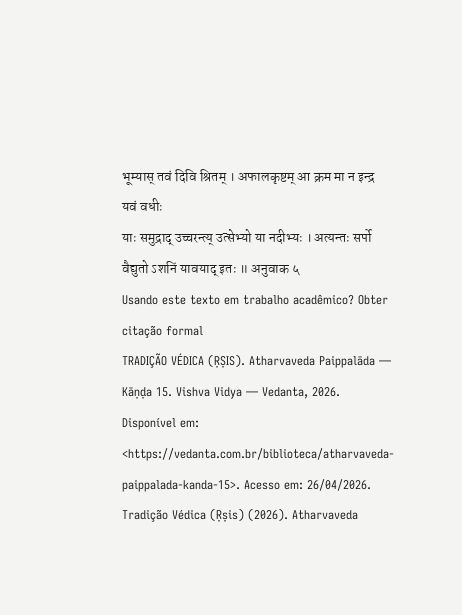भूम्यास् तवं दिवि श्रितम् । अफालकृष्टम् आ क्रम मा न इन्द्र यवं वधीः
याः समुद्राद् उच्चरन्त्य् उत्सेभ्यो या नदीभ्यः । अत्यन्तः सर्पो वैद्युतो ऽशनिं यावयाद् इतः ॥ अनुवाक ५
Usando este texto em trabalho acadêmico? Obter citação formal
TRADIÇÃO VÉDICA (ṚṢIS). Atharvaveda Paippalāda — Kāṇḍa 15. Vishva Vidya — Vedanta, 2026. Disponível em: <https://vedanta.com.br/biblioteca/atharvaveda-paippalada-kanda-15>. Acesso em: 26/04/2026.
Tradição Védica (Ṛṣis) (2026). Atharvaveda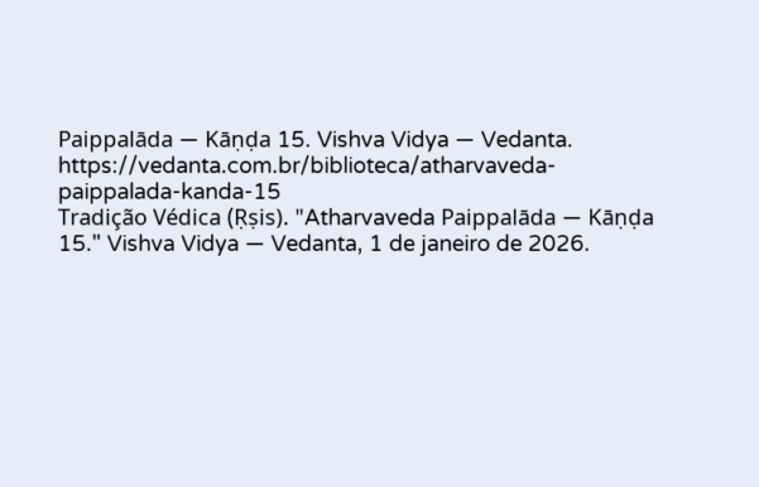Paippalāda — Kāṇḍa 15. Vishva Vidya — Vedanta. https://vedanta.com.br/biblioteca/atharvaveda-paippalada-kanda-15
Tradição Védica (Ṛṣis). "Atharvaveda Paippalāda — Kāṇḍa 15." Vishva Vidya — Vedanta, 1 de janeiro de 2026.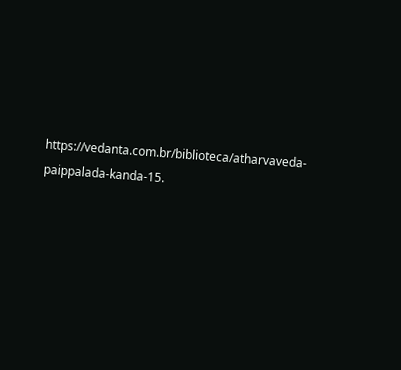https://vedanta.com.br/biblioteca/atharvaveda-paippalada-kanda-15.